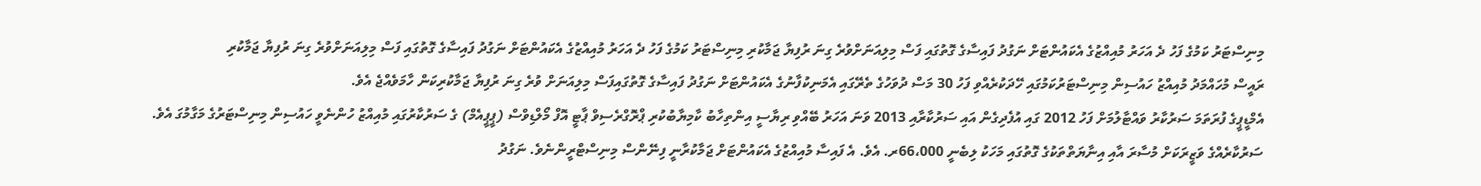މިނިސްޓަރު ކަމުގެ ފަހު ދެ އަހަރު މުއިއްޒުގެ އެކައުންޓަށް ނަގުދު ފައިސާގެ ގޮތުގައި ފަސް މިލިއަނަށްވުރެ ގިނަ ރުފިޔާ ޖަމާކުރި މިނިސްޓަރު ކަމުގެ ފަހު ދެ އަހަރު މުއިއްޒުގެ އެކައުންޓަށް ނަގުދު ފައިސާގެ ގޮތުގައި ފަސް މިލިއަނަށްވުރެ ގިނަ ރުފިޔާ ޖަމާކުރި
ރައީސް މުހައްމަދު މުއިއްޒު ހައުސިން މިނިސްޓަރުކަމުގައި ހޭދަކުރެއްވި ފަހު 30 މަސް ދުވަހުގެ ތެރޭގައި އެމަނިކުފާނުގެ އެކައުންޓަށް ނަގުދު ފައިސާގެ ގޮތުގައިފަސް މިލިއަނަށް ވުރެ ގިނަ ރުފިޔާ ޖަމާކުރިކަން ހާމަވެއްޖެ އެވެ.
އެމްޑީޕީގެ ފުރަތަމަ ސަރުކާރު ވައްޓާލުމަށް ފަހު 2012 ގައި އުފެދިގެން އައި ސަރުކާރާއި 2013 ވަނަ އަހަރު ބޭއްވި ރިޔާސީ އިންތިހާބު ކާމިޔާބުކުރި ޕްރޮގްރެސިވް ޕާޓީ އޮފް މޯލްޑިވްސް (ޕީޕީއެމް) ގެ ސަރުކާރުގައި މުއިއްޒު ހުންނެވީ ހައުސިން މިނިސްޓަރުގެ މަގާމުގަ އެވެ.
ސަރުކާރެއްގެ ވަޒީރަކަށް މުސާރަ އާއި އިނާޔަތްތަކުގެ ގޮތުގައި މަހަކު ލިބެނީ 66،000ރ. އެވެ. އެ ފައިސާ މުއިއްޒުގެ އެކައުންޓަށް ޖަމާކުރާނީ ފިނޭންސް މިނިސްޓްރީންނެވެ. ނަގުދު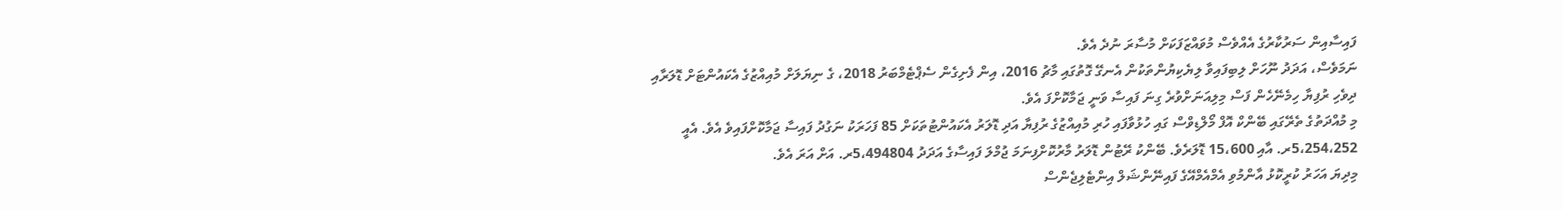ފައިސާއިން ސަރުކާރުގެ އެއްވެސް މުވައްޒަފަކަށް މުސާރަ ނުދެ އެވެ.
ނަމަވެސް، އަދަދު ނޫހަށް ލިބިފައިވާ ލިޔެކިޔުންތަކުން އެނގޭ ގޮތުގައި މާޗު 2016، އިން ފެށިގެން ސެޕްޓެމްބަރު 2018، ގެ ނިޔަލަށް މުއިއްޒުގެ އެކައުންޓަށް ޑޮލަރާއި ދިވެހި ރުފިޔާ ހިމެނޭހެން ފަސް މިލިއަނަށްވުރެ ގިނަ ފައިސާ ވަނީ ޖަމާކޮށްފަ އެވެ.
މި މުއްދަތުގެ ތެރޭގައި ބޭންކް އޮފް މޯލްޑިވްސް ގައި ހުޅުވާފައި ހުރި މުއިއްޒުގެ ރުފިޔާ އަދި ޑޮލަރު އެކައުންޓުތަކަށް 85 ފަހަރަކު ނަގުދު ފައިސާ ޖަމާކޮށްފައިވެ އެވެ. އެއީ 5،254،252ރ. އާއި 15،600 ޑޮލަރެވެ. ބޭންކު ރޭޓުން ޑޮލަރު މާރުކޮށްފިނަމަ ޖުމްލަ ފައިސާގެ އަދަދު 5،494804ރ. އަށް އަރަ އެވެ.
މިދިޔަ އަހަރު ކުރީކޮޅު އާންމުވި އެމްއެމްއޭގެ ފައިނޭންޝަލް އިންޓެލިޖެންސް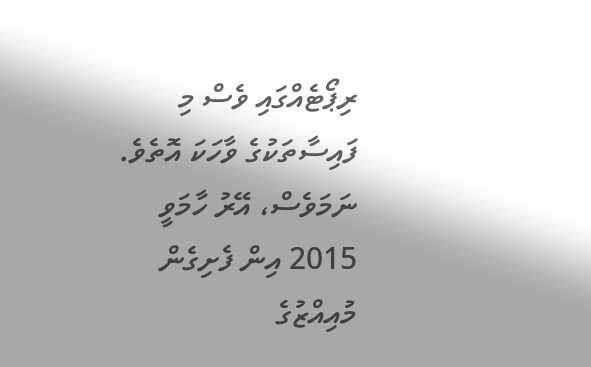ރިޕޯޓެއްގައި ވެސް މި ފައިސާތަކުގެ ވާހަކަ އޮތެވެ. ނަމަވެސް، އޭރު ހާމަވީ 2015 އިން ފެށިގެން މުއިއްޒުގެ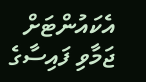އެކައުންޓަށް ޖަމާވި ފައިސާގެ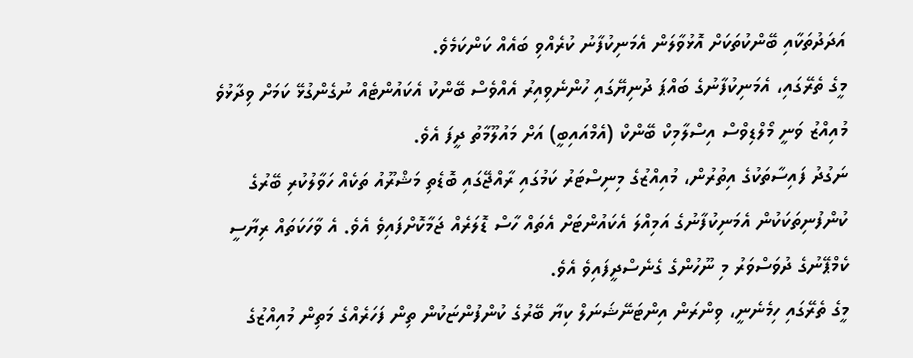އަދަދުތަކާއި ބޭންކުތަކަށް އޮޅުވާލަން އެމަނިކުފާނު ކުރެއްވި ބައެއް ކަންކަމެވެ.
މީގެ ތެރޭގައި، އެމަނިކުފާނުގެ ބައްޕަ ދުނިޔޭގައި ހުންނެވިއިރު އެއްވެސް ބޭންކު އެކައުންޓެއް ނުގެންގުޅޭ ކަމަށް ވިދާޅުވެ މުއިއްޒު ވަނީ މޯލްޑިވްސް އިސްލާމިކް ބޭންކް (އެމްއައިބީ) އަށް މައުލޫމާތު ދީފަ އެވެ.
ނަގުދު ފައިސާތަކުގެ އިތުރުން، މުއިއްޒުގެ މިނިސްޓަރު ކަމުގައި ރާއްޖޭގައި ބޮޑެތި މަޝްރޫއު ތަކެއް ހަވާލުކުރި ބޭރުގެ ކުންފުނިތަކަކުން އެމަނިކުފާނުގެ އަމިއްލަ އެކައުންޓަށް އެތައް ހާސް ޑޮލަރެއް ޖަމާކޮށްފައިވެ އެވެ. އެ ވާހަކަތައް ރިޔާސީ ކެމްޕޭނުގެ ދުވަސްވަރު މި ނޫހުންގެ ގެނެސްދީފައިވެ އެވެ.
މީގެ ތެރޭގައި ހިމެނެނީ، ވިންރަން އިންޓަނޭޝަނަލް ކިޔާ ބޭރުގެ ކުންފުންޏަކުން ތިން ފަހަރެއްގެ މަތިން މުއިއްޒުގެ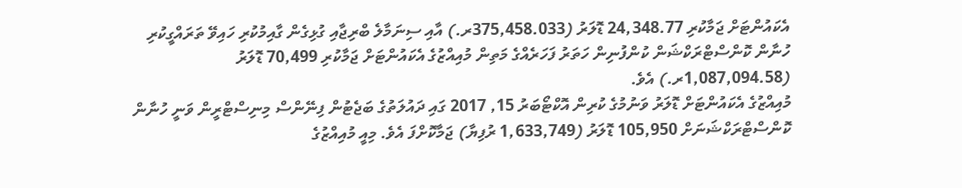އެކައުންޓަށް ޖަމާކުރި 24,348.77 ޑޮލަރު (375,458.033ރ.) އާއި ސިނަމާލެ ބްރިޖާއި ގުޅިގެން ގާއިމުކުރި ހައިވޭ ތަރައްގީކުރި ހުނާން ކޮންސްޓްރަކްޝަން ކުންފުނިން ހަތަރު ފަހަރެއްގެ މަތިން މުއިއްޒުގެ އެކައުންޓަށް ޖަމާކުރި 70,499 ޑޮލަރު (1,087,094.58ރ.) އެވެ.
މުއިއްޒުގެ އެކައުންޓަށް ޑޮލަރު ވަނުމުގެ ކުރިން އޮކްޓޯބަރު 15, 2017 ގައި ދައުލަތުގެ ބަޖެޓުން ފިނޭންސް މިނިސްޓްރީން ވަނީ ހުނާން ކޮންސްޓްރަކްޝަނަށް 105,950 ޑޮލަރު (1,633,749 ރުފިޔާ) ޖަމާކޮށްފަ އެވެ. މިއީ މުއިއްޒުގެ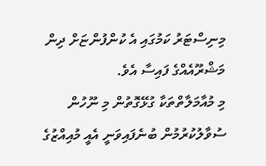މިނިސްޓަރު ކަމުގައި އެ ކުންފުންޏަށް ދިން މަޝްރޫއެއްގެ ފައިސާ އެވެ.
މި މުއާމަލާތްތަކާ ގުޅޭގޮތުން މި ނޫހުން ސުވާލުކުރުމުން ބުނެފައިވަނީ އެއީ މުއިއްޒުގެ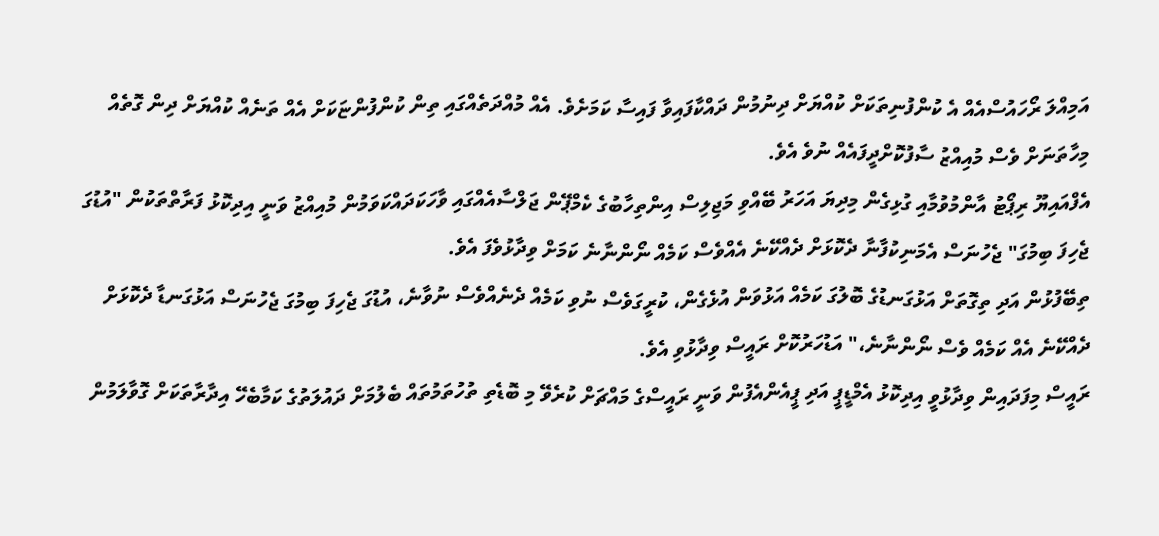އަމިއްލަ ރޯހައުސްއެއް އެ ކުންފުނިތަކަށް ކުއްޔަށް ދިނުމުން ދައްކާފައިވާ ފައިސާ ކަމަށެވެ. އެއް މުއްދަތެއްގައި ތިން ކުންފުންޏަކަށް އެއް ތަނެއް ކުއްޔަށް ދިން ގޮތެއް މިހާތަނަށް ވެސް މުއިއްޒު ސާފުކޮށްދީފައެއް ނުވެ އެވެ.
އެފްއައިޔޫ ރިޕޯޓު އާންމުވުމާއި ގުޅިގެން މިދިޔަ އަހަރު ބޭއްވި މަޖިލިސް އިންތިހާބުގެ ކެމްޕޭން ޖަލްސާއެއްގައި ވާހަކަދައްކަވަމުން މުއިއްޒު ވަނީ އިދިކޮޅު ފަރާތްތަކުން "އުޑުގަ ޖެހިފަ ބިމުގަ" ޖެހުނަސް އެމަނިކުފާނާ ދެކޮޅަށް ދެއްކޭނެ އެއްވެސް ކަމެއް ނޯންނާނެ ކަމަށް ވިދާޅުވެފަ އެވެ.
ތިބޭފުޅުން އަދި ތިގޮތަށް އަޅުގަނޑުގެ ބޮލުގަ ކަމެއް އަޅުވަން އުޅެގެން، ކުރީގަވެސް ނުވި ކަމެއް ދެނެއްވެސް ނުވާނެ، އުޑުގަ ޖެހިފަ ބިމުގަ ޖެހުނަސް އަޅުގަނޑާ ދެކޮޅަށް ދެއްކޭނެ އެއް ކަމެއް ވެސް ނޯންނާނެ،" އަޑުހަރުކޮށް ރައީސް ވިދާޅުވި އެވެ.
ރައީސް މިފަދައިން ވިދާޅުވީ އިދިކޮޅު އެމްޑީޕީ އަދި ޕީއެންއެފުން ވަނީ ރައީސްގެ މައްޗަށް ކުރެވޭ މި ބޮޑެތި ތުހުތަމުތައް ބެލުމަށް ދައުލަތުގެ ކަމާބެހޭ އިދާރާތަކަށް ގޮވާލަމުން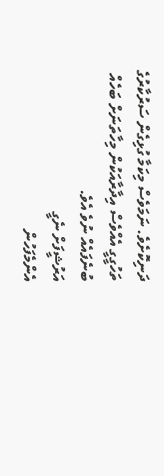ދަނިކޮށެވެ. ނަމަވެސް މިކަމާ ގުޅިގެން ސަރުކާރުގެ ތަހުގީގީ އެއްވެސް އިދާރާއަކުން މިހާތަނަށް ބަހެއް ބުނެފައެއް ނުވެ އެވެ.
އަރުޝީފަށް ނެގީ
އެންމެފަހުން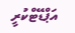އަޕްޑޭޓްކުރީ